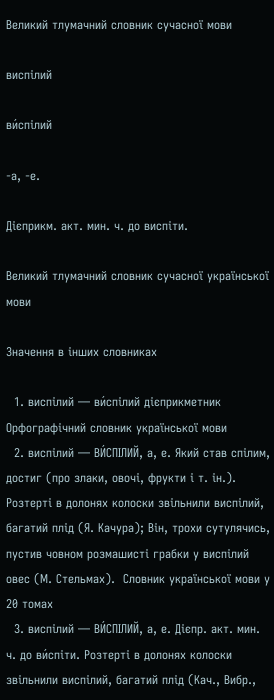Великий тлумачний словник сучасної мови

виспілий

ви́спілий

-а, -е.

Дієприкм. акт. мин. ч. до виспіти.

Великий тлумачний словник сучасної української мови

Значення в інших словниках

  1. виспілий — ви́спілий дієприкметник  Орфографічний словник української мови
  2. виспілий — ВИ́СПІЛИЙ, а, е. Який став спілим, достиг (про злаки, овочі, фрукти і т. ін.). Розтерті в долонях колоски звільнили виспілий, багатий плід (Я. Качура); Він, трохи сутулячись, пустив човном розмашисті грабки у виспілий овес (М. Стельмах).  Словник української мови у 20 томах
  3. виспілий — ВИ́СПІЛИЙ, а, е. Дієпр. акт. мин. ч. до ви́спіти. Розтерті в долонях колоски звільнили виспілий, багатий плід (Кач., Вибр.,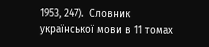1953, 247).  Словник української мови в 11 томах